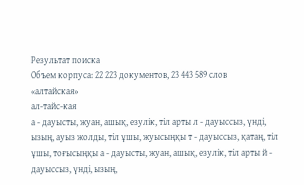Результат поиска
Объем корпуса: 22 223 документов, 23 443 589 слов
«алтайская»
ал-тайс-кая
а - дауысты, жуан, ашық, езулік, тіл арты л - дауыссыз, үнді, ызың, ауыз жолды, тіл ұшы, жуысыңқы т - дауыссыз, қатаң, тіл ұшы, тоғысыңқы а - дауысты, жуан, ашық, езулік, тіл арты й - дауыссыз, үнді, ызың,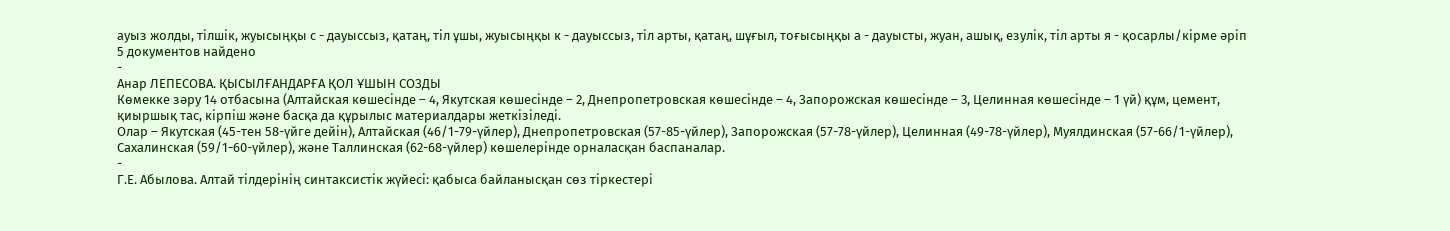ауыз жолды, тілшік, жуысыңқы с - дауыссыз, қатаң, тіл ұшы, жуысыңқы к - дауыссыз, тіл арты, қатаң, шұғыл, тоғысыңқы а - дауысты, жуан, ашық, езулік, тіл арты я - қосарлы/кірме әріп
5 документов найдено
-
Анар ЛЕПЕСОВА. ҚЫСЫЛҒАНДАРҒА ҚОЛ ҰШЫН СОЗДЫ
Көмекке зәру 14 отбасына (Алтайская көшесінде – 4, Якутская көшесінде – 2, Днепропетровская көшесінде – 4, Запорожская көшесінде – 3, Целинная көшесінде – 1 үй) құм, цемент, қиыршық тас, кірпіш және басқа да құрылыс материалдары жеткізіледі.
Олар – Якутская (45-тен 58-үйге дейін), Алтайская (46/1-79-үйлер), Днепропетровская (57-85-үйлер), Запорожская (57-78-үйлер), Целинная (49-78-үйлер), Муялдинская (57-66/1-үйлер), Сахалинская (59/1-60-үйлер), және Таллинская (62-68-үйлер) көшелерінде орналасқан баспаналар.
-
Г.Е. Абылова. Алтай тілдерінің синтаксистік жүйесі: қабыса байланысқан сөз тіркестері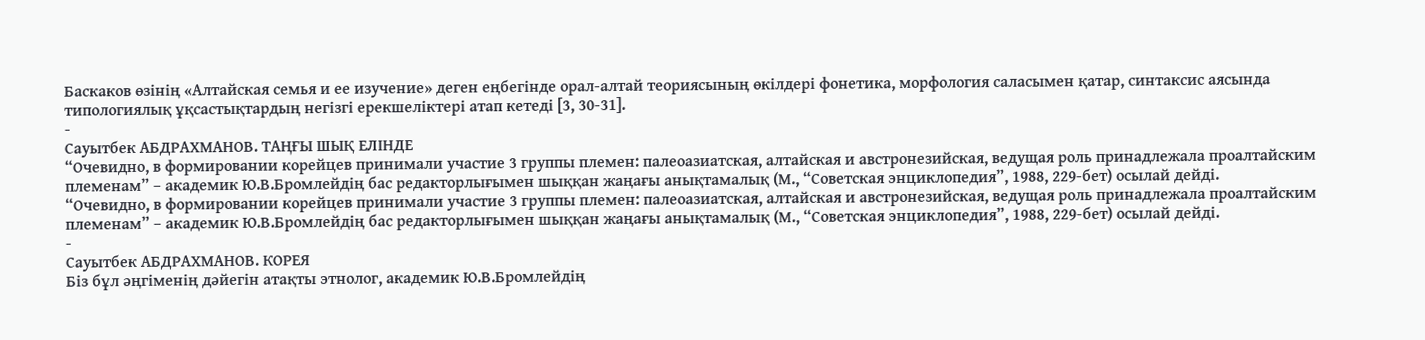Баскаков өзінің «Алтайская семья и ее изучение» деген еңбегінде орал-алтай теориясының өкілдері фонетика, морфология саласымен қатар, синтаксис аясында типологиялық ұқсастықтардың негізгі ерекшеліктері атап кетеді [3, 30-31].
-
Сауытбек АБДРАХМАНОВ. ТАҢҒЫ ШЫҚ ЕЛІНДЕ
“Очевидно, в формировании корейцев принимали участие 3 группы племен: палеоазиатская, алтайская и австронезийская, ведущая роль принадлежала проалтайским племенам” – академик Ю.В.Бромлейдің бас редакторлығымен шыққан жаңағы анықтамалық (М., “Советская энциклопедия”, 1988, 229-бет) осылай дейді.
“Очевидно, в формировании корейцев принимали участие 3 группы племен: палеоазиатская, алтайская и австронезийская, ведущая роль принадлежала проалтайским племенам” – академик Ю.В.Бромлейдің бас редакторлығымен шыққан жаңағы анықтамалық (М., “Советская энциклопедия”, 1988, 229-бет) осылай дейді.
-
Сауытбек АБДРАХМАНОВ. КОРЕЯ
Біз бұл әңгіменің дәйегін атақты этнолог, академик Ю.В.Бромлейдің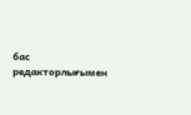бас редакторлығымен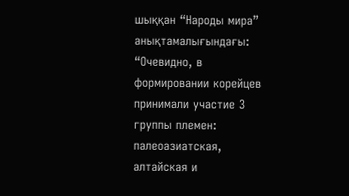шыққан “Народы мира” анықтамалығындағы: “Очевидно, в формировании корейцев принимали участие 3 группы племен: палеоазиатская, алтайская и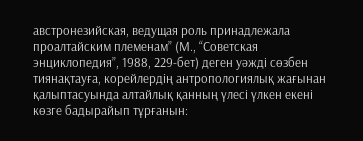австронезийская, ведущая роль принадлежала проалтайским племенам” (М., “Советская энциклопедия”, 1988, 229-бет) деген уәжді сөзбен тиянақтауға, корейлердің антропологиялық жағынан қалыптасуында алтайлық қанның үлесі үлкен екені көзге бадырайып тұрғанын: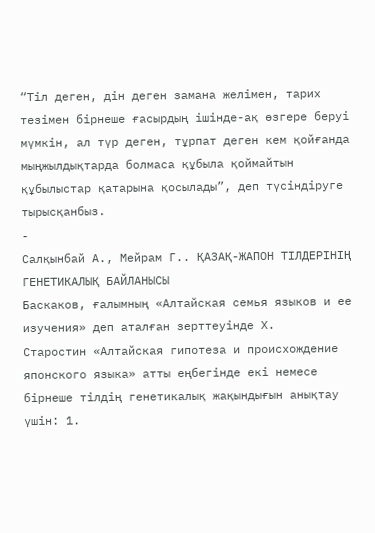“Тіл деген, дін деген замана желімен, тарих тезімен бірнеше ғасырдың ішінде-ақ өзгере беруі мүмкін, ал түр деген, тұрпат деген кем қойғанда мыңжылдықтарда болмаса құбыла қоймайтын құбылыстар қатарына қосылады”, деп түсіндіруге тырысқанбыз.
-
Салқынбай А., Мейрам Г.. ҚАЗАҚ-ЖАПОН ТІЛДЕРІНІҢ ГЕНЕТИКАЛЫҚ БАЙЛАНЫСЫ
Баскаков, ғалымның «Алтайская семья языков и ее изучения» деп аталған зерттеуінде Х.
Старостин «Алтайская гипотеза и происхождение японского языка» атты еңбегінде екі немесе бірнеше тілдің генетикалық жақындығын анықтау үшін: 1.